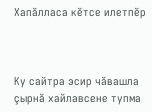Хапăлласа кĕтсе илетпĕр



Ку сайтра эсир чăвашла çырнă хайлавсене тупма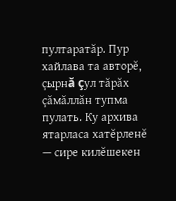пултаратăр. Пур хайлава та авторĕ, çырнă çул тăрăх çăмăллăн тупма пулать. Ку архива ятарласа хатĕрленĕ — сире килĕшекен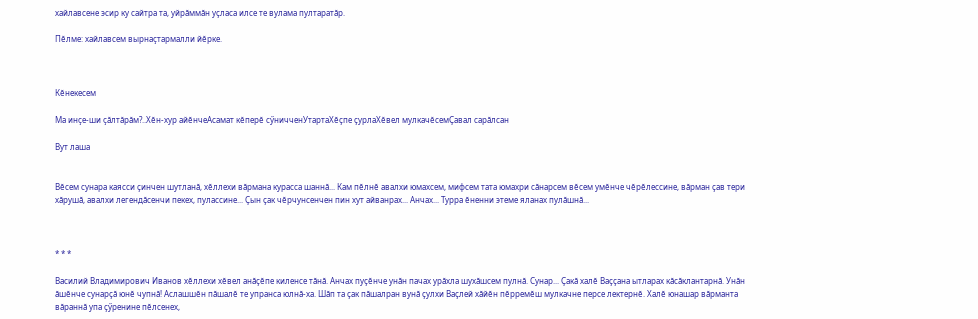хайлавсене эсир ку сайтра та, уйрăммăн уçласа илсе те вулама пултаратăр.

Пӗлме: хайлавсем вырнаҫтармалли йӗрке.



Кĕнекесем

Ма инҫе-ши ҫӑлтӑрӑм?..Хĕн-хур айĕнчеАсамат кӗперӗ сӳничченУтартаХĕçпе çурлаХӗвел мулкачӗсемÇавал сарăлсан

Вут лаша


Вĕсем сунара каясси çинчен шутланă, хĕллехи вăрмана курасса шаннă... Кам пĕлнĕ авалхи юмахсем, мифсем тата юмахри сăнарсем вĕсем умĕнче чĕрĕлессине, вăрман çав тери хăрушă, авалхи легендăсенчи пекех, пулассине... Çын çак чĕрчунсенчен пин хут айванрах... Анчах... Турра ĕненни этеме яланах пулăшнă...



* * *

Василий Владимирович Иванов хĕллехи хĕвел анăçĕпе киленсе тăнă. Анчах пуçĕнче унăн пачах урăхла шухăшсем пулнă. Сунар... Çакă халĕ Ваççана ытларах кăсăклантарнă. Унăн ăшĕнче сунарçă юнĕ чупнă! Аслашшĕн пăшалĕ те упранса юлнă-ха. Шăп та çак пăшалран вунă çулхи Ваçлей хăйĕн пĕрремĕш мулкачне персе лектернĕ. Халĕ юнашар вăрманта вăраннă упа çӳренине пĕлсенех,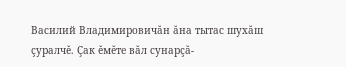Василий Владимировичăн ăна тытас шухăш çуралчĕ. Çак ĕмĕте вăл сунарçă-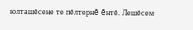юлташĕсене те пĕлтернĕ ĕнтĕ. Лешĕсем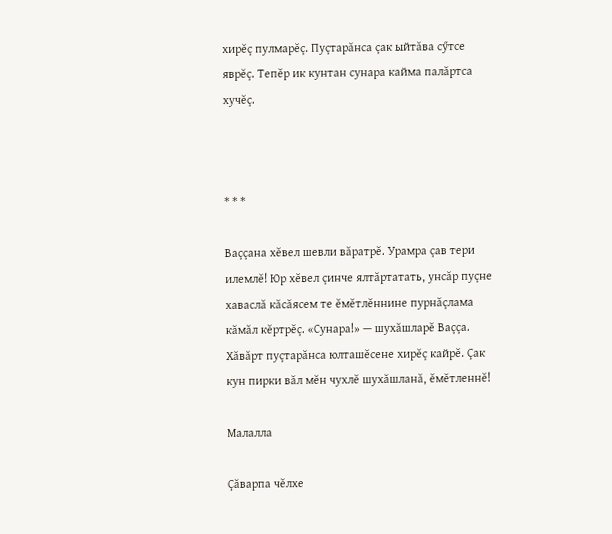хирĕç пулмарĕç. Пуçтарăнса çак ыйтăва сӳтсе яврĕç. Тепĕр ик кунтан сунара кайма палăртса хучĕç.



* * *

Ваççана хĕвел шевли вăратрĕ. Урамра çав тери илемлĕ! Юр хĕвел çинче ялтăртатать, унсăр пуçне хаваслă кăсăясем те ĕмĕтлĕннине пурнăçлама кăмăл кĕртрĕç. «Сунара!» — шухăшларĕ Ваççа. Хăвăрт пуçтарăнса юлташĕсене хирĕç кайрĕ. Çак кун пирки вăл мĕн чухлĕ шухăшланă, ĕмĕтленнĕ!

Малалла

Çăварпа чĕлхе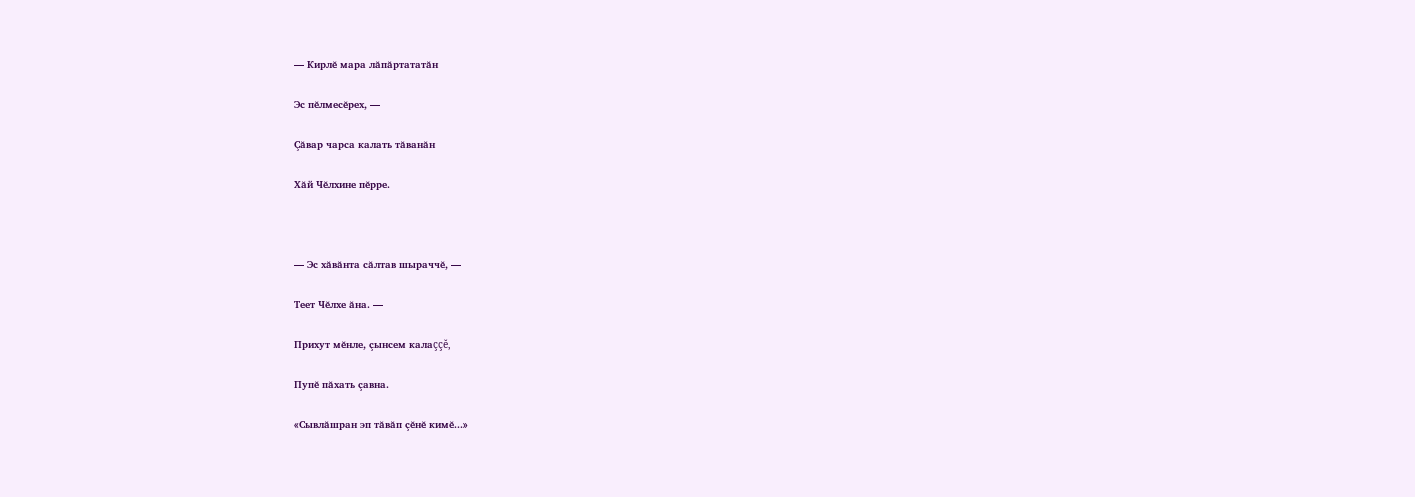— Кирлĕ мара лăпăртататăн

Эс пĕлмесĕрех, —

Çăвар чарса калать тăванăн

Хăй Чĕлхине пĕрре.



— Эс хăвăнта сăлтав шыраччĕ, —

Теет Чĕлхе ăна. —

Прихут мĕнле, çынсем калаççĕ,

Пупĕ пăхать çавна.

«Сывлăшран эп тăвăп çĕнĕ кимĕ...»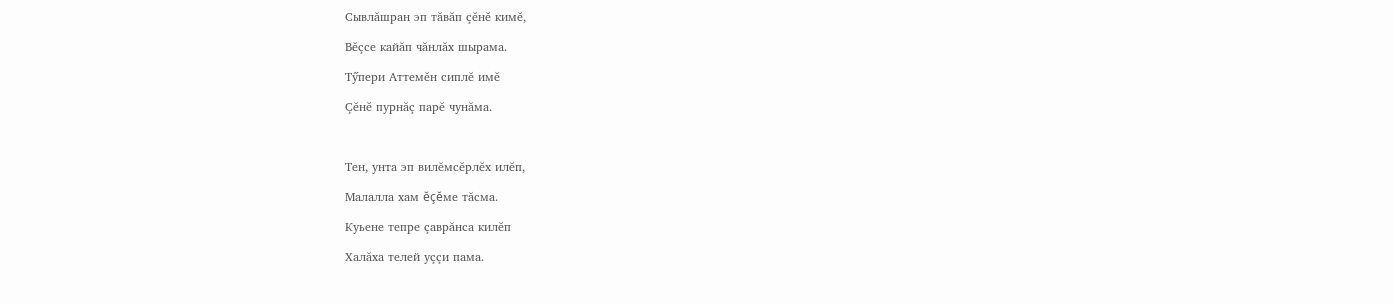Сывлăшран эп тăвăп çĕнĕ кимĕ,

Вĕçсе кайăп чăнлăх шырама.

Тӳпери Аттемĕн сиплĕ имĕ

Çĕнĕ пурнăç парĕ чунăма.



Тен, унта эп вилĕмсĕрлĕх илĕп,

Малалла хам ĕçĕме тăсма.

Куьене тепре çаврăнса килĕп

Халăха телей уççи пама.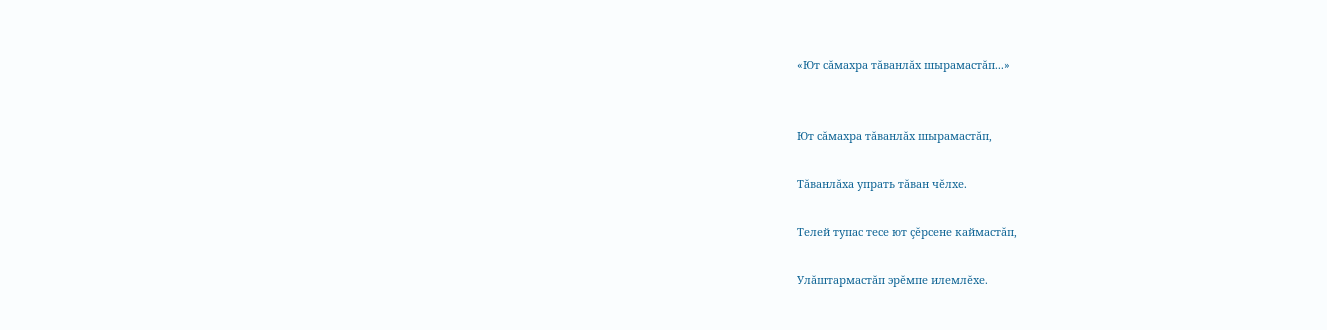«Ют сăмахра тăванлăх шырамастăп...»


Ют сăмахра тăванлăх шырамастăп,

Тăванлăха упрать тăван чĕлхе.

Телей тупас тесе ют çĕрсене каймастăп,

Улăштармастăп эрĕмпе илемлĕхе.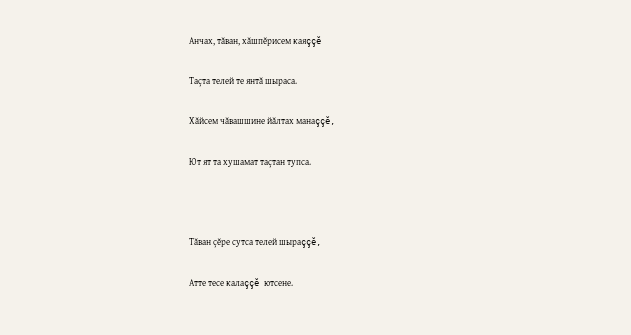Анчах, тăван, хăшпĕрисем каяççĕ

Таçта телей те янтă шыраса.

Хăйсем чăвашшине йăлтах манаççĕ,

Ют ят та хушамат таçтан тупса.



Тăван çĕре сутса телей шыраççĕ,

Атте тесе калаççĕ ютсене.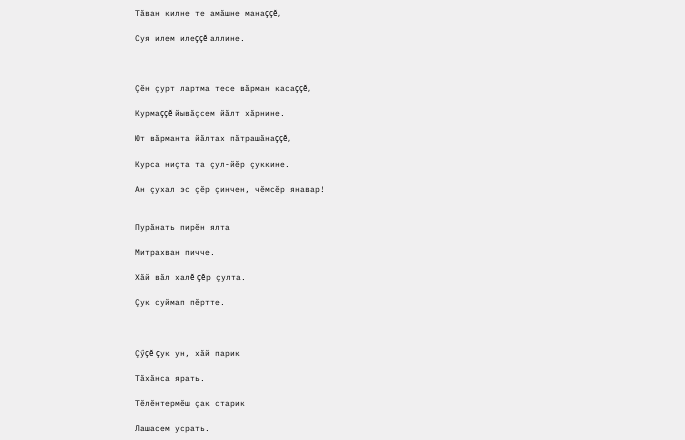Тăван килне те амăшне манаççĕ,

Суя илем илеççĕ аллине.



Çĕн çурт лартма тесе вăрман касаççĕ,

Курмаççĕ йывăçсем йăлт хăрнине.

Ют вăрманта йăлтах пăтрашăнаççĕ,

Курса ниçта та çул-йĕр çуккине.

Ан çухал эс çĕр çинчен, чĕмсĕр янавар!


Пурăнать пирĕн ялта

Митрахван пичче.

Хăй вăл халĕ çĕр çулта.

Çук суймап пĕртте.



Çӳçĕ çук ун, хăй парик

Тăхăнса ярать.

Тĕлĕнтермĕш çак старик

Лашасем усрать.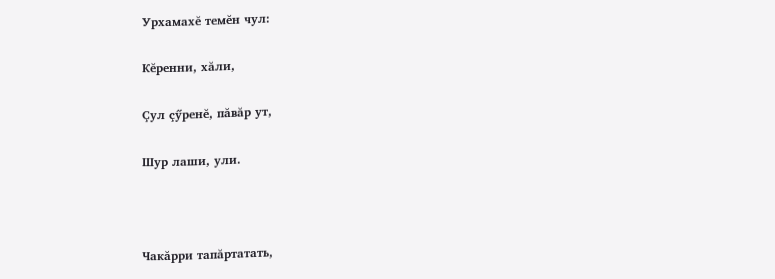Урхамахĕ темĕн чул:

Кĕренни, хăли,

Çул çӳренĕ, пăвăр ут,

Шур лаши, ули.



Чакăрри тапăртатать,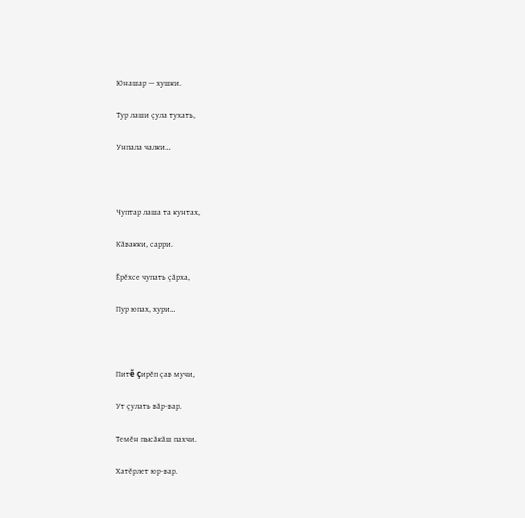Юнашар — хушки.

Тур лаши çула тухать,

Унпала чалки…



Чуптар лаша та кунтах,

Кăвакки, сарри.

Ĕрĕхсе чупать çăрха,

Пур юпах, хури…



Питĕ çирĕп çав мучи,

Ут çулать вăр-вар.

Темĕн пысăкăш пахчи.

Хатĕрлет юр-вар.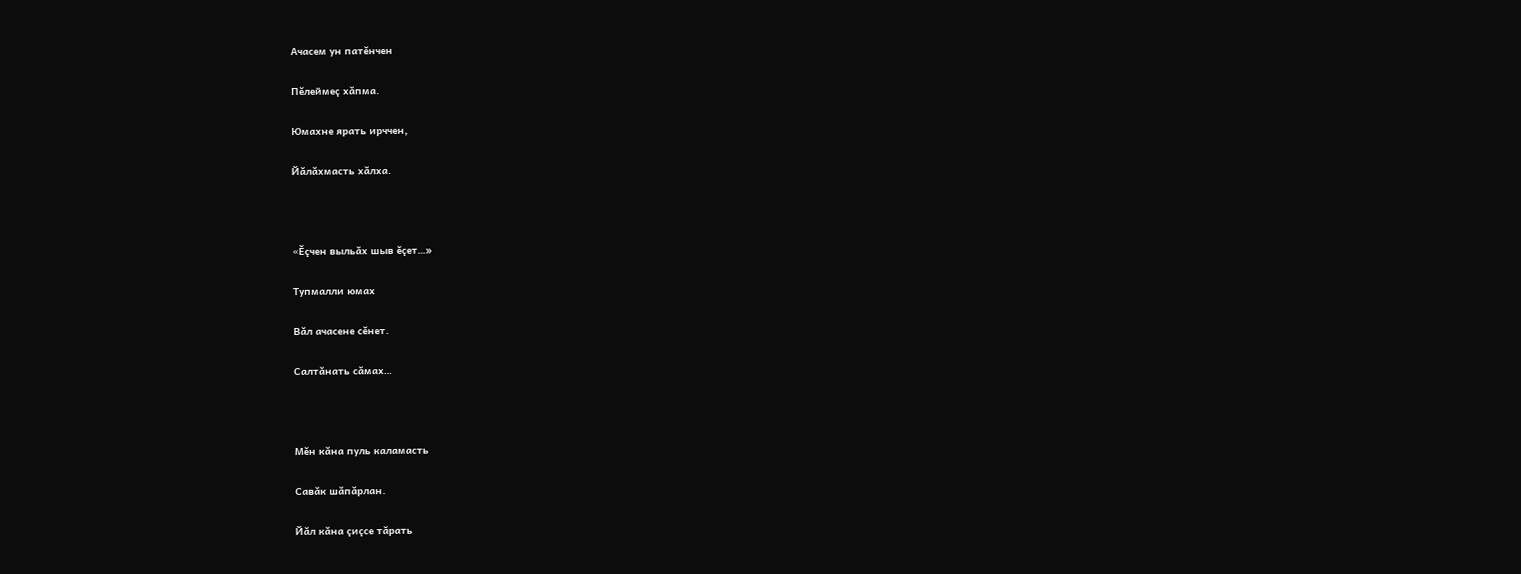Ачасем ун патĕнчен

Пĕлеймеç хăпма.

Юмахне ярать ирччен,

Йăлăхмасть хăлха.



«Ĕçчен выльăх шыв ĕçет…»

Тупмалли юмах

Вăл ачасене сĕнет.

Салтăнать сăмах…



Мĕн кăна пуль каламасть

Савăк шăпăрлан.

Йăл кăна çиçсе тăрать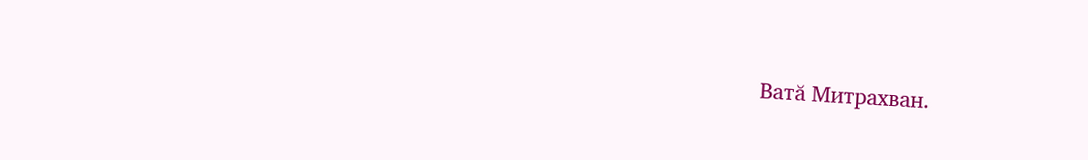Ватă Митрахван.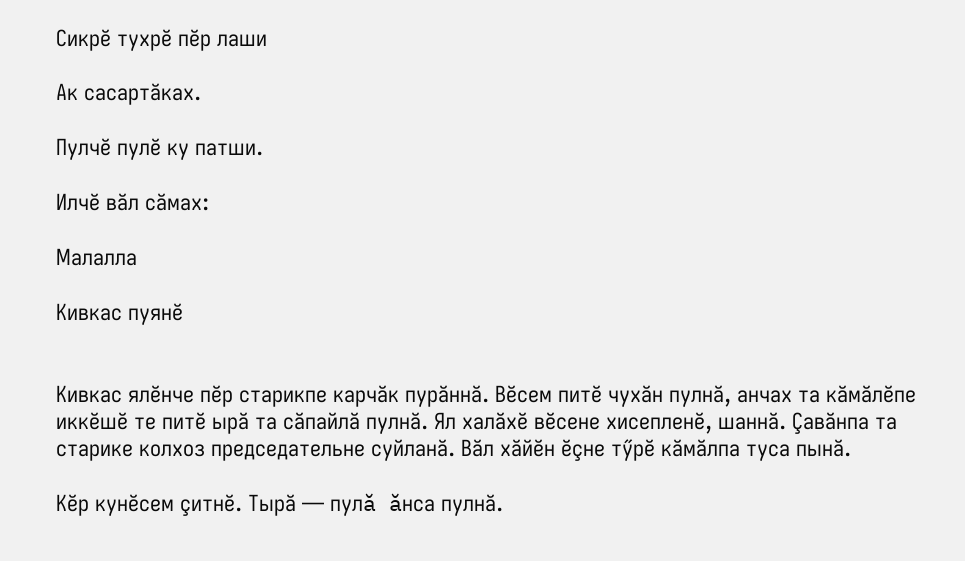Сикрĕ тухрĕ пĕр лаши

Ак сасартăках.

Пулчĕ пулĕ ку патши.

Илчĕ вăл сăмах:

Малалла

Кивкас пуянĕ


Кивкас ялĕнче пĕр старикпе карчăк пурăннă. Вĕсем питĕ чухăн пулнă, анчах та кăмăлĕпе иккĕшĕ те питĕ ырă та сăпайлă пулнă. Ял халăхĕ вĕсене хисепленĕ, шаннă. Çавăнпа та старике колхоз председательне суйланă. Вăл хăйĕн ĕçне тӳрĕ кăмăлпа туса пынă.

Кĕр кунĕсем çитнĕ. Тырă — пулă ăнса пулнă.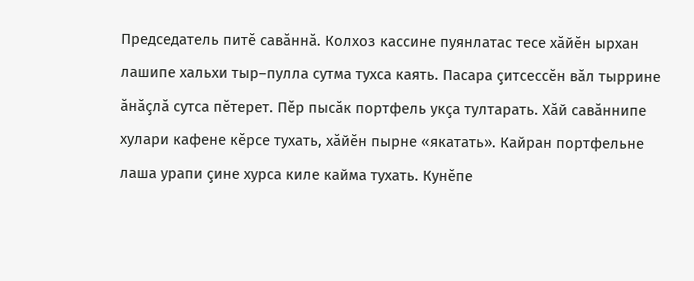Председатель питĕ савăннă. Колхоз кассине пуянлатас тесе хăйĕн ырхан лашипе хальхи тыр–пулла сутма тухса каять. Пасара çитсессĕн вăл тыррине ăнăçлă сутса пĕтерет. Пĕр пысăк портфель укçа тултарать. Хăй савăннипе хулари кафене кĕрсе тухать, хăйĕн пырне «якатать». Кайран портфельне лаша урапи çине хурса киле кайма тухать. Кунĕпе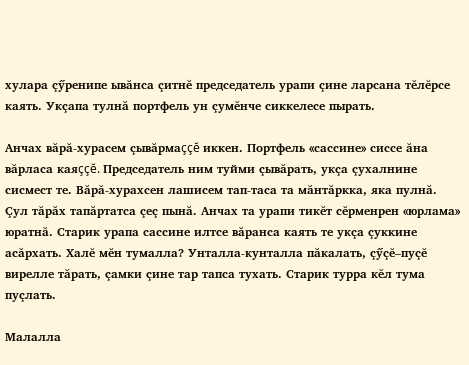хулара çӳренипе ывăнса çитнĕ председатель урапи çине ларсана тĕлĕрсе каять. Укçапа тулнă портфель ун çумĕнче сиккелесе пырать.

Анчах вăрă-хурасем çывăрмаççĕ иккен. Портфель «сассине» сиссе ăна вăрласа каяççĕ. Председатель ним туйми çывăрать, укçа çухалнине сисмест те. Вăрă-хурахсен лашисем тап-таса та мăнтăркка, яка пулнă. Çул тăрăх тапăртатса çеç пынă. Анчах та урапи тикĕт сĕрменрен «юрлама» юратнă. Старик урапа сассине илтсе вăранса каять те укçа çуккине асăрхать. Халĕ мĕн тумалла? Унталла-кунталла пăкалать, çӳçĕ–пуçĕ вирелле тăрать, çамки çине тар тапса тухать. Старик турра кĕл тума пуçлать.

Малалла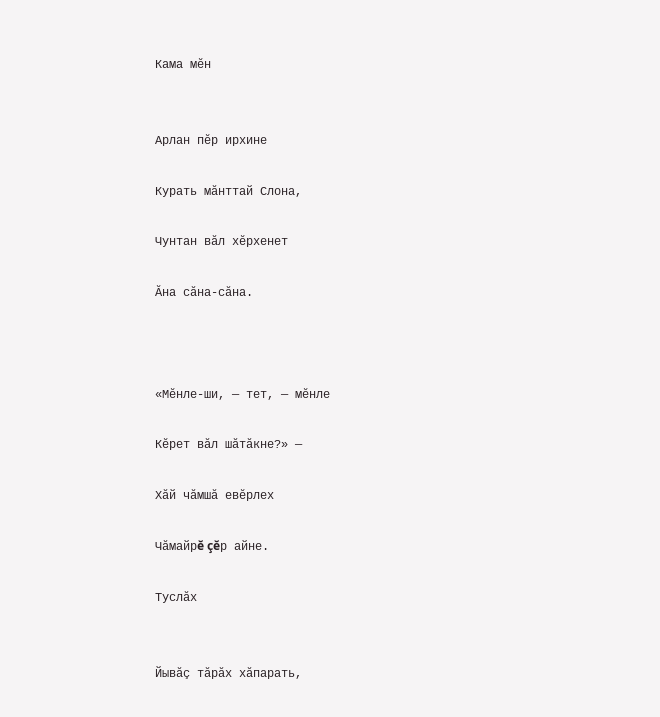Кама мĕн


Арлан пĕр ирхине

Курать мăнттай Слона,

Чунтан вăл хĕрхенет

Ăна сăна-сăна.



«Мĕнле-ши, — тет, — мĕнле

Кĕрет вăл шăтăкне?» —

Хăй чăмшă евĕрлех

Чăмайрĕ çĕр айне.

Туслăх


Йывăç тăрăх хăпарать,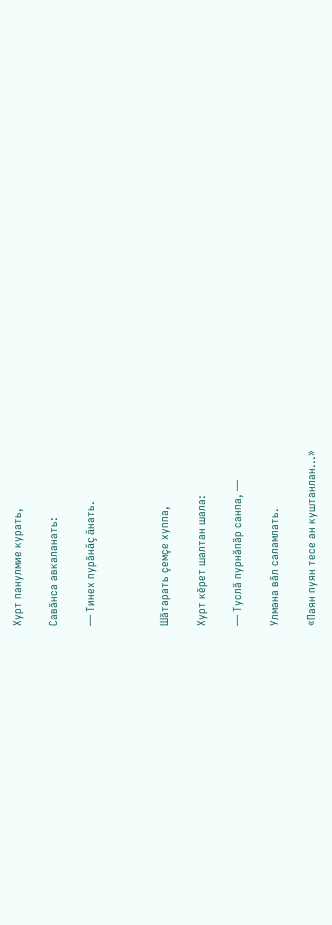Хурт панулмие курать,

Савăнса авкаланать:

— Тинех пурăнăç ăнать.



Шăтарать çемçе хуппа,

Хурт кĕрет шалтан шала:

— Туслă пурнăпăр санпа, —

Улмана вăл саламлать.

«Паян пуян тесе ан куштанлан...»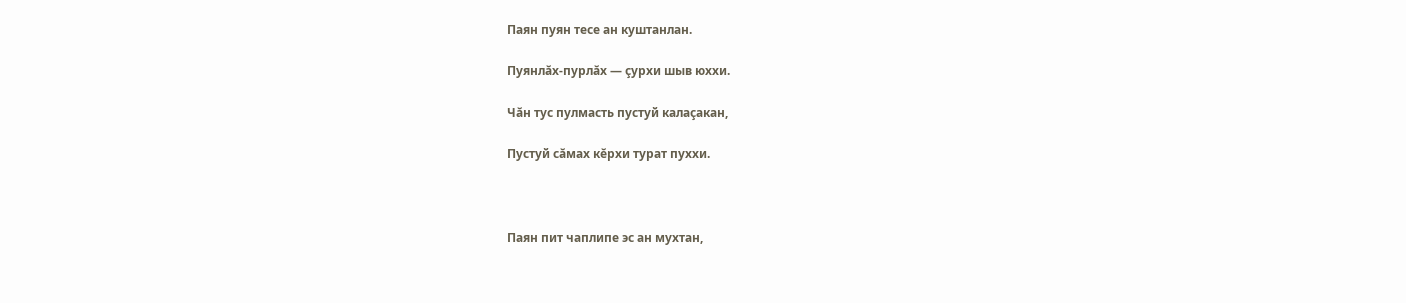Паян пуян тесе ан куштанлан.

Пуянлăх-пурлăх — çурхи шыв юххи.

Чăн тус пулмасть пустуй калаçакан,

Пустуй сăмах кĕрхи турат пуххи.



Паян пит чаплипе эс ан мухтан,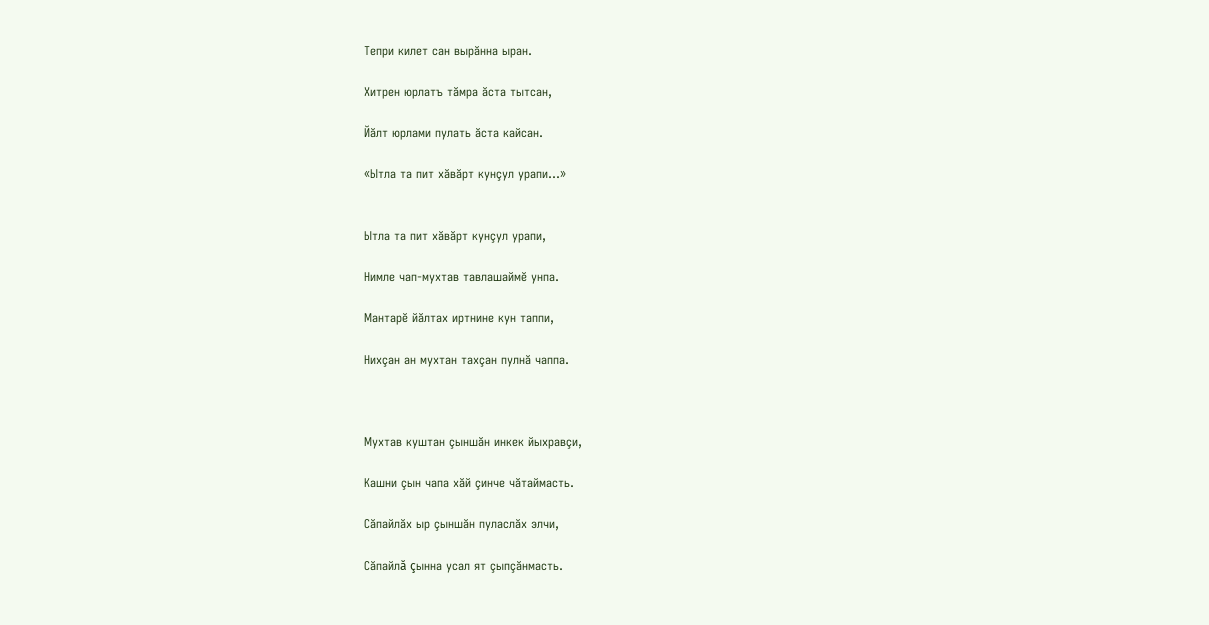Тепри килет сан вырăнна ыран.

Хитрен юрлатъ тăмра ăста тытсан,

Йăлт юрлами пулать ăста кайсан.

«Ытла та пит хăвăрт кунçул урапи...»


Ытла та пит хăвăрт кунçул урапи,

Нимле чап-мухтав тавлашаймĕ унпа.

Мантарĕ йăлтах иртнине кун таппи,

Нихçан ан мухтан тахçан пулнă чаппа.



Мухтав куштан çыншăн инкек йыхравçи,

Кашни çын чапа хăй çинче чăтаймасть.

Сăпайлăх ыр çыншăн пуласлăх элчи,

Сăпайлă çынна усал ят çыпçăнмасть.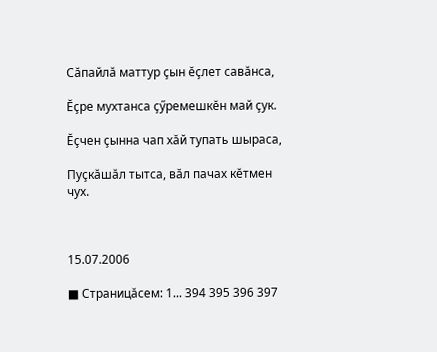Сăпайлă маттур çын ĕçлет савăнса,

Ĕçре мухтанса çӳремешкĕн май çук.

Ĕçчен çынна чап хăй тупать шыраса,

Пуçкăшăл тытса, вăл пачах кĕтмен чух.



15.07.2006

■ Страницăсем: 1... 394 395 396 397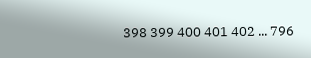398 399 400 401 402 ... 796